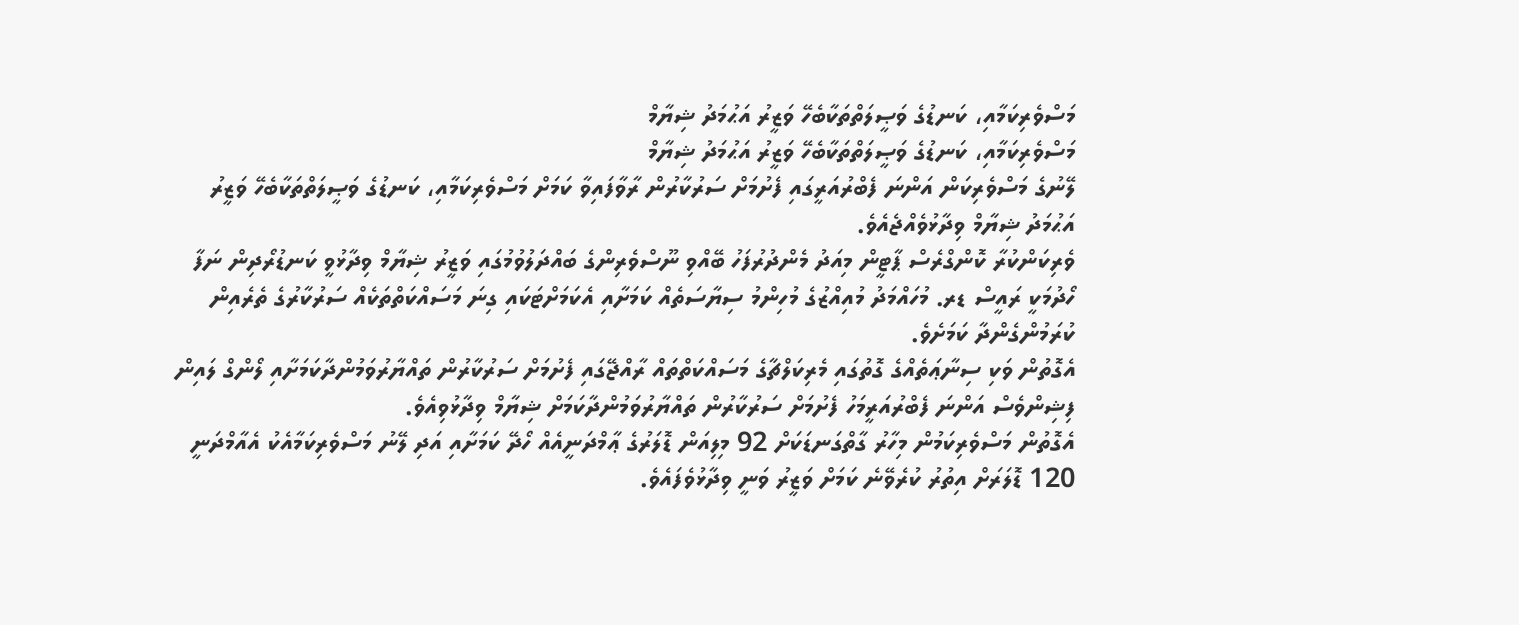މަސްވެރިކަމާއި، ކަނޑުގެ ވަޞީލަތްތަކާބެހޭ ވަޒީރު އަޙުމަދު ޝިޔާމް
މަސްވެރިކަމާއި، ކަނޑުގެ ވަޞީލަތްތަކާބެހޭ ވަޒީރު އަޙުމަދު ޝިޔާމް
ލޭނުގެ މަސްވެރިކަން އަންނަ ފެބްރުއަރީގައި ފެށުމަށް ސަރުކާރުން ރާވާފައިވާ ކަމަށް މަސްވެރިކަމާއި، ކަނޑުގެ ވަޞީލަތްތަކާބެހޭ ވަޒީރު އަޙުމަދު ޝިޔާމް ވިދާޅުވެއްޖެއެވެ.
ވެރިކަންކުރާ ކޮންގްރެސް ޕާޓީން މިއަދު މެންދުރުފަހު ބޭއްވި ނޫސްވެރިންގެ ބައްދަލުވުމުގައި ވަޒީރު ޝިޔާމް ވިދާޅުވީ ކަނޑުރޯދިން ނަފާ ހޯދުމަކީ ރައީސް ޑރ. މުހައްމަދު މުއިއްޒުގެ މުހިންމު ސިޔާސަތެއް ކަމަށާއި އެކަމަށްޓަކައި ގިނަ މަސައްކަތްތަކެއް ސަރުކާރުގެ ތެރެއިން ކުރަމުންގެންދާ ކަމަށެވެ.
އެގޮތުން ވަކި ސިނާޢަތެއްގެ ގޮތުގައި މެރިކަލްޗާގެ މަސައްކަތްތައް ރާއްޖޭގައި ފެށުމަށް ސަރުކާރުން ތައްޔާރުވަމުންދާކަމަށާއި ލޯންގް ލައިން ފިޝިންވެސް އަންނަ ފެބްރުއަރީމަހު ފެށުމަށް ސަރުކާރުން ތައްޔާރުވަމުންދާކަމަށް ޝިޔާމް ވިދާޅުވިއެވެ.
އެގޮތުން މަސްވެރިކަމުން މިހާރު ގާތްގަނޑަކަށް 92 މިލިއަން ޑޮލަރުގެ ޢާމްދަނީއެއް ހޯދޭ ކަމަށާއި އަދި ލޭނު މަސްވެރިކަމާއެކު އެއާމްދަނީ 120 ޑޮލަރަށް އިތުރު ކުރެވޭނެ ކަމަށް ވަޒީރު ވަނީ ވިދާޅުވެފައެވެ.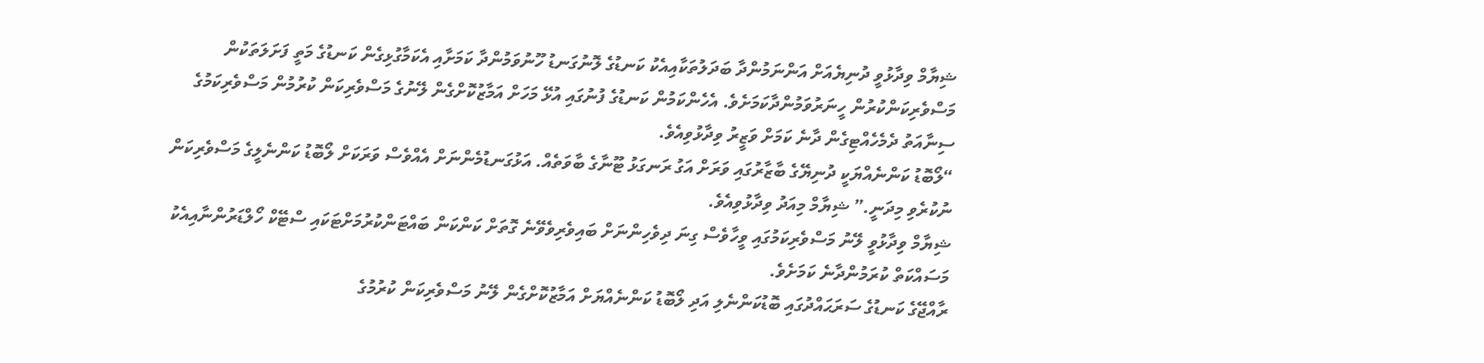ޝިޔާމް ވިދާޅުވީ ދުނިޔެއަށް އަންނަމުންދާ ބަދަލުތަކާއިއެކު ކަނޑުގެ ލޮނުގަނޑު ހޫނުވަމުންދާ ކަމަށާއި އެކަމާގުޅިގެން ކަނޑުގެ މަތީ ފަށަލަތަކުން މަސްވެރިކަންކުރުން ހީނަރުވަމުންދާކަމަށެވެ. އެހެންކަމުން ކަނޑުގެ ފުނުގައި އުޅޭ މަހަށް އަމާޒުކޮށްގެން ލޭނުގެ މަސްވެރިކަން ކުރުމުން މަސްވެރިކަމުގެ ސިނާއަތު ދެމެހެއްޓިގެން ދާނެ ކަމަށް ވަޒީރު ވިދާޅުވިއެވެ.
“ލޯބޮޑު ކަންނެއްޔަކީ ދުނިޔޭގެ ބާޒާރުގައި ވަރަށް އަގު ރަނގަޅު ޓޫނާގެ ބާވަތެއް. އަޅުގަނޑުމެންނަށް އެއްވެސް ވަރަކަށް ލޯބޮޑު ކަންނެލީގެ މަސްވެރިކަން ނުކުރެވި މިދަނީ.” ޝިޔާމް މިއަދު ވިދާޅުވިއެވެ.
ޝިޔާމް ވިދާޅުވީ ލޭނު މަސްވެރިކަމުގައި ވީހާވެސް ގިނަ ދިވެހިންނަށް ބައިވެރިވެވޭނެ ގޮތަށް ކަންކަން ބައްޓަންކުރުމަށްޓަކައި ސްޓޭކް ހޯލްޑަރުންނާއިއެކު މަސައްކަތް ކުރަމުންދާނެ ކަމަށެވެ.
ރާއްޖޭގެ ކަނޑުގެ ސަރަޙައްދުގައި ބޮޑުކަންނެލި އަދި ލޯބޮޑު ކަންނެއްޔަށް އަމާޒުކޮށްގެން ލޭނު މަސްވެރިކަން ކުރުމުގެ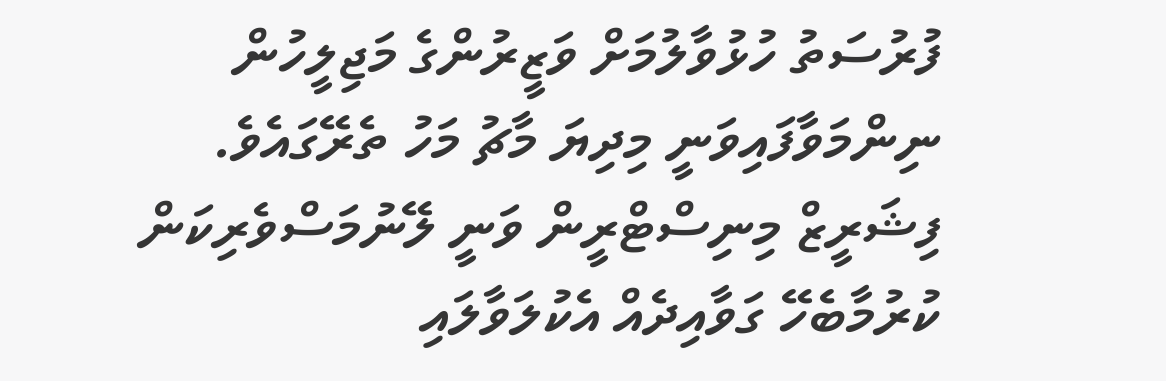ފުރުސަތު ހުޅުވާލުމަށް ވަޒީރުންގެ މަޖިލީހުން ނިންމަވާފައިވަނީ މިދިޔަ މާޗު މަހު ތެރޭގައެވެ.
ފިޝަރީޒް މިނިސްޓްރީން ވަނީ ލޭނުމަސްވެރިކަން ކުރުމާބެހޭ ގަވާއިދެއް އެކުލަވާލައި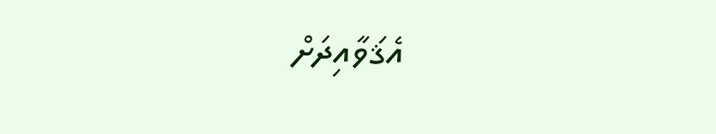އެޤަވާއިދަށް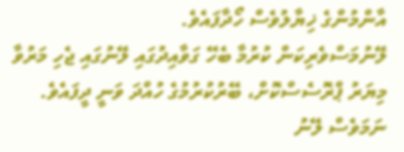އާންމުންގެ ޚިޔާލުވެސް ހޯދާފައެވެ.
ލޭނުމަސްވެރިކަން ކުރުމާ ބެހޭ ގަވާއިދުގައި ލޭނުގައި ޖެހި މަރުވާ މިޔަރު ޕްރޮސެސްކޮށް، ބޭރުކުރުމުގެ ހުއްދަ ވަނީ ދީފައެވެ. ނަމަވެސް ލޭނު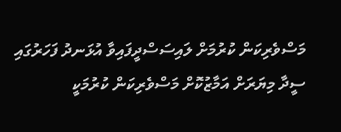މަސްވެރިކަން ކުރުމަށް ލައިސަސްދީފައިވާ އުޅަނދު ފަހަރުގައި ސީދާ މިޔަރަށް އަމާޒުކޮށް މަސްވެރިކަން ކުރުމަކީ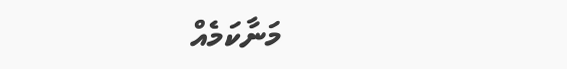މަނާކަމެއް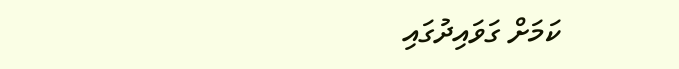ކަމަށް ގަވައިދުގައި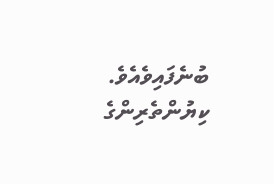ބުނެފައިވެއެވެ.
ކިޔުންތެރިންގެ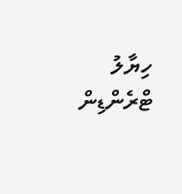ހިޔާލު
ޓްރެންޑިން